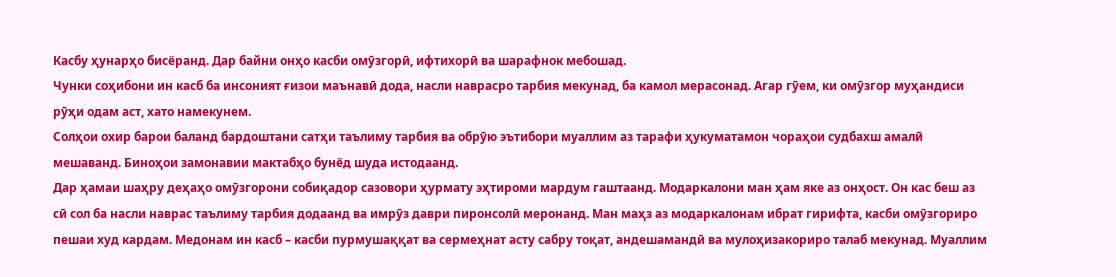Касбу ҳунарҳо бисёранд. Дар байни онҳо касби омӯзгорӣ, ифтихорӣ ва шарафнок мебошад.
Чунки соҳибони ин касб ба инсоният ғизои маънавӣ дода, насли наврасро тарбия мекунад, ба камол мерасонад. Агар гӯем, ки омӯзгор муҳандиси рӯҳи одам аст, хато намекунем.
Солҳои охир барои баланд бардоштани сатҳи таълиму тарбия ва обрӯю эътибори муаллим аз тарафи ҳукуматамон чораҳои судбахш амалӣ мешаванд. Биноҳои замонавии мактабҳо бунёд шуда истодаанд.
Дар ҳамаи шаҳру деҳаҳо омӯзгорони собиқадор сазовори ҳурмату эҳтироми мардум гаштаанд. Модаркалони ман ҳам яке аз онҳост. Он кас беш аз сӣ сол ба насли наврас таълиму тарбия додаанд ва имрӯз даври пиронсолӣ меронанд. Ман маҳз аз модаркалонам ибрат гирифта, касби омӯзгориро пешаи худ кардам. Медонам ин касб – касби пурмушаққат ва сермеҳнат асту сабру тоқат, андешамандӣ ва мулоҳизакориро талаб мекунад. Муаллим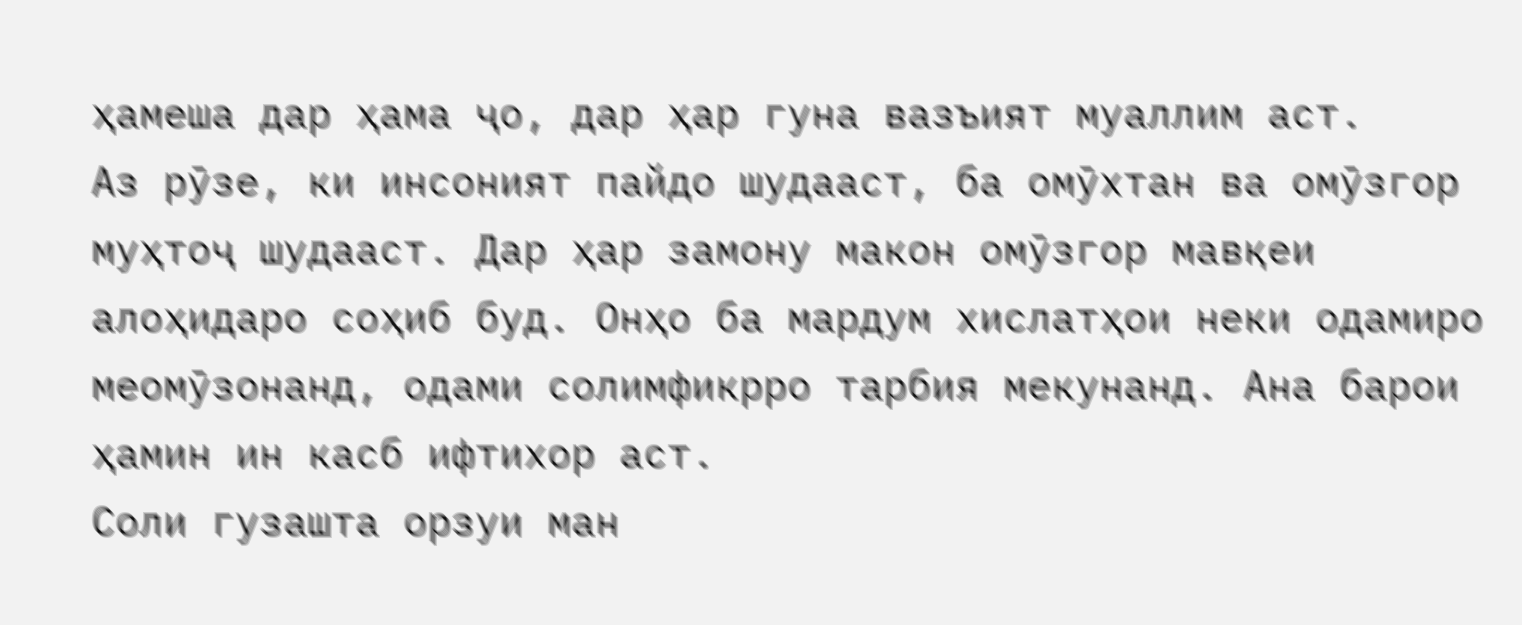ҳамеша дар ҳама ҷо, дар ҳар гуна вазъият муаллим аст.
Аз рӯзе, ки инсоният пайдо шудааст, ба омӯхтан ва омӯзгор муҳтоҷ шудааст. Дар ҳар замону макон омӯзгор мавқеи алоҳидаро соҳиб буд. Онҳо ба мардум хислатҳои неки одамиро меомӯзонанд, одами солимфикрро тарбия мекунанд. Ана барои ҳамин ин касб ифтихор аст.
Соли гузашта орзуи ман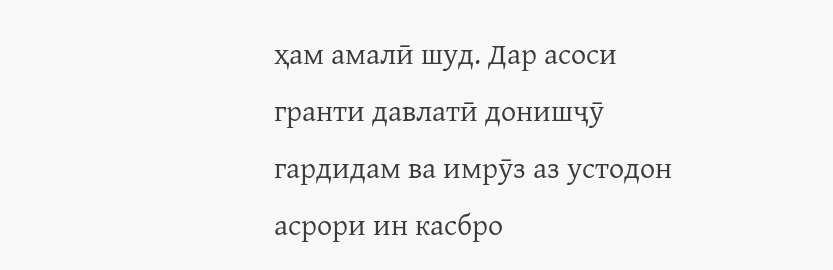ҳам амалӣ шуд. Дар асоси гранти давлатӣ донишҷӯ гардидам ва имрӯз аз устодон асрори ин касбро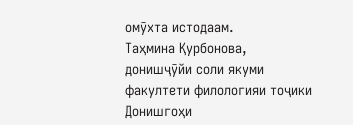омӯхта истодаам.
Таҳмина Қурбонова,
донишҷӯйи соли якуми факултети филологияи тоҷики Донишгоҳи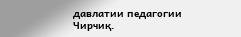давлатии педагогии Чирчиқ.